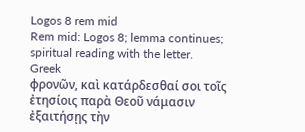Logos 8 rem mid
Rem mid: Logos 8; lemma continues; spiritual reading with the letter.
Greek
φρονῶν, καὶ κατάρδεσθαί σοι τοῖς ἐτησίοις παρὰ Θεοῦ νάμασιν ἐξαιτήσῃς τὴν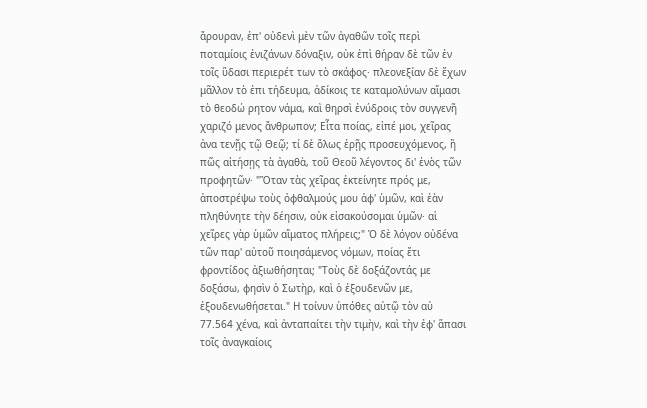ἄρουραν, ἐπ' οὐδενὶ μὲν τῶν ἀγαθῶν τοῖς περὶ ποταμίοις ἐνιζάνων δόναξιν, οὐκ ἐπὶ θήραν δὲ τῶν ἐν τοῖς ὕδασι περιερέτ των τὸ σκάφος· πλεονεξίαν δὲ ἔχων μᾶλλον τὸ ἐπι τήδευμα, ἀδίκοις τε καταμολύνων αἵμασι τὸ θεοδώ ρητον νάμα, καὶ θηρσὶ ἐνύδροις τὸν συγγενῆ χαριζό μενος ἄνθρωπον; Εἶτα ποίας, εἰπέ μοι, χεῖρας ἀνα τενῇς τῷ Θεῷ; τί δὲ ὅλως ἐρῇς προσευχόμενος, ἢ πῶς αἰτήσῃς τὰ ἀγαθὰ, τοῦ Θεοῦ λέγοντος δι' ἑνὸς τῶν προφητῶν· "Ὅταν τὰς χεῖρας ἐκτείνητε πρός με, ἀποστρέψω τοὺς ὀφθαλμούς μου ἀφ' ὑμῶν, καὶ ἐὰν πληθύνητε τὴν δέησιν, οὐκ εἰσακούσομαι ὑμῶν· αἱ χεῖρες γὰρ ὑμῶν αἵματος πλήρεις;" Ὁ δὲ λόγον οὐδένα τῶν παρ' αὐτοῦ ποιησάμενος νόμων, ποίας ἔτι φροντίδος ἀξιωθήσηται; "Τοὺς δὲ δοξάζοντάς με δοξάσω, φησὶν ὁ Σωτὴρ, καὶ ὁ ἐξουδενῶν με, ἐξουδενωθήσεται." Η τοίνυν ὑπόθες αὐτῷ τὸν αὐ 77.564 χένα, καὶ ἀνταπαίτει τὴν τιμὴν, καὶ τὴν ἐφ' ἅπασι τοῖς ἀναγκαίοις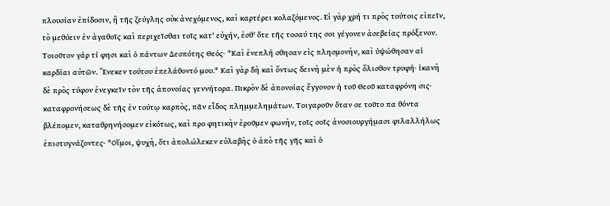πλουσίαν ἐπίδοσιν, ἢ τῆς ζεύγλης οὐκ ἀνεχόμενος, καὶ καρτέρει κολαζόμενος. Εἰ γὰρ χρή τι πρὸς τούτοις εἰπεῖν, τὸ μεθύειν ἐν ἀγαθοῖς καὶ περιχεῖσθαι τοῖς κατ' εὐχήν, ἐσθ' ὅτε τῆς τοσαύ της σοι γέγονεν ἀσεβείας πρόξενον. Τοιοῦτον γάρ τί φησι καὶ ὁ πάντων ∆εσπότης Θεός· "Καὶ ἐνεπλή σθησαν εἰς πλησμονὴν, καὶ ὑψώθησαν αἱ καρδίαι αὐτῶν. Ἔνεκεν τούτου ἐπελάθοντό μου." Καὶ γὰρ δὴ καὶ ὄντως δεινὴ μὲν ἡ πρὸς ὄλισθον τρυφή· ἱκανὴ δὲ πρὸς τύφον ἐνεγκεῖν τὸν τῆς ἀπονοίας γεννήτορα. Πικρὸν δὲ ἀπονοίας ἔγγονον ἡ τοῦ Θεοῦ καταφρόνη σις· καταφρονήσεως δὲ τῆς ἐν τούτῳ καρπὸς, πᾶν εἶδος πλημμελημάτων. Τοιγαροῦν ὅταν σε τοῦτο πα θόντα βλέπομεν, καταθρηνήσομεν εἰκότως, καὶ προ φητικὴν ἐροῦμεν φωνὴν, τοῖς σοῖς ἀνοσιουργήμασι φιλαλλήλως ἐπιστυγνάζοντες· "Οἵμοι, ψυχὴ, ὅτι ἀπολώλεκεν εὐλαβὴς ὁ ἀπὸ τῆς γῆς καὶ ὁ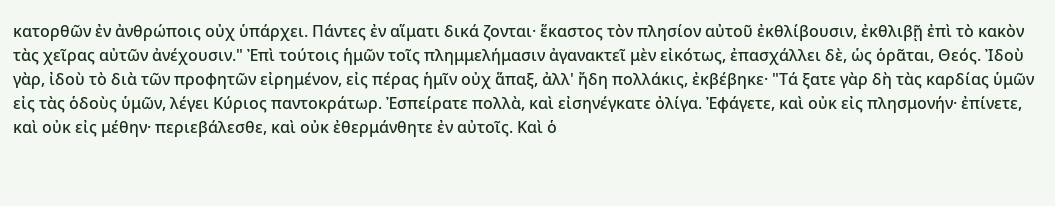κατορθῶν ἐν ἀνθρώποις οὐχ ὑπάρχει. Πάντες ἐν αἵματι δικά ζονται· ἕκαστος τὸν πλησίον αὐτοῦ ἐκθλίβουσιν, ἐκθλιβῇ ἐπὶ τὸ κακὸν τὰς χεῖρας αὐτῶν ἀνέχουσιν." Ἐπὶ τούτοις ἡμῶν τοῖς πλημμελήμασιν ἀγανακτεῖ μὲν εἰκότως, ἐπασχάλλει δὲ, ὡς ὁρᾶται, Θεός. Ἰδοὺ γὰρ, ἰδοὺ τὸ διὰ τῶν προφητῶν εἰρημένον, εἰς πέρας ἡμῖν οὐχ ἅπαξ, ἀλλ' ἤδη πολλάκις, ἐκβέβηκε· "Τά ξατε γὰρ δὴ τὰς καρδίας ὑμῶν εἰς τὰς ὁδοὺς ὑμῶν, λέγει Κύριος παντοκράτωρ. Ἐσπείρατε πολλὰ, καὶ εἰσηνέγκατε ὀλίγα. Ἐφάγετε, καὶ οὐκ εἰς πλησμονήν· ἐπίνετε, καὶ οὐκ εἰς μέθην· περιεβάλεσθε, καὶ οὐκ ἐθερμάνθητε ἐν αὐτοῖς. Καὶ ὁ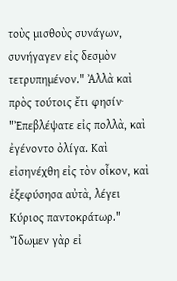τοὺς μισθοὺς συνάγων, συνήγαγεν εἰς δεσμὸν τετρυπημένον." Ἀλλὰ καὶ πρὸς τούτοις ἔτι φησίν· "Ἐπεβλέψατε εἰς πολλὰ, καὶ ἐγένοντο ὀλίγα. Καὶ εἰσηνέχθη εἰς τὸν οἶκον, καὶ ἐξεφύσησα αὐτὰ, λέγει Κύριος παντοκράτωρ." Ἴδωμεν γὰρ εἰ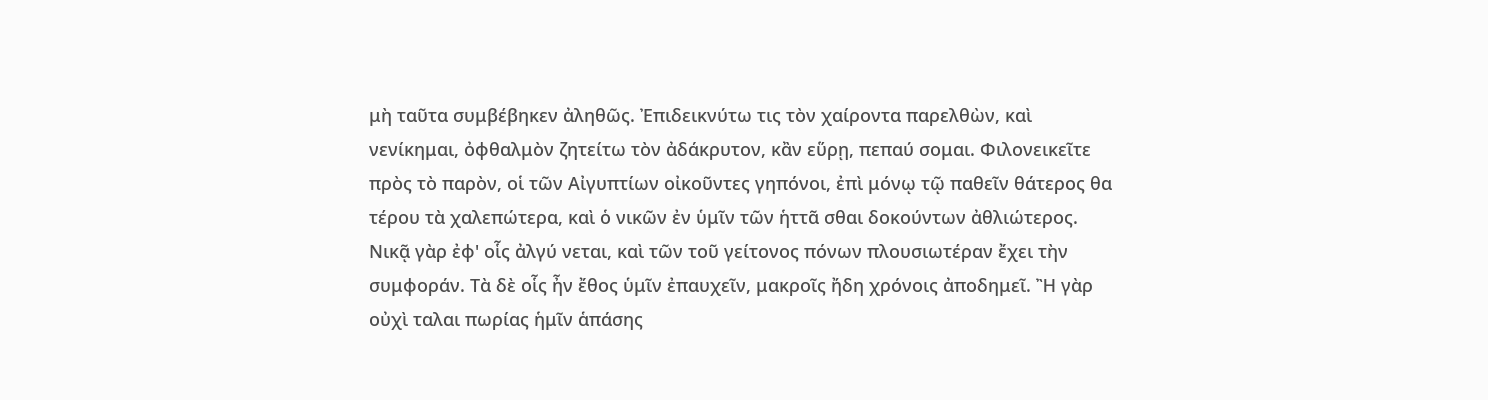μὴ ταῦτα συμβέβηκεν ἀληθῶς. Ἐπιδεικνύτω τις τὸν χαίροντα παρελθὼν, καὶ νενίκημαι, ὀφθαλμὸν ζητείτω τὸν ἀδάκρυτον, κἂν εὕρῃ, πεπαύ σομαι. Φιλονεικεῖτε πρὸς τὸ παρὸν, οἱ τῶν Αἰγυπτίων οἰκοῦντες γηπόνοι, ἐπὶ μόνῳ τῷ παθεῖν θάτερος θα τέρου τὰ χαλεπώτερα, καὶ ὁ νικῶν ἐν ὑμῖν τῶν ἡττᾶ σθαι δοκούντων ἀθλιώτερος. Νικᾷ γὰρ ἐφ' οἷς ἀλγύ νεται, καὶ τῶν τοῦ γείτονος πόνων πλουσιωτέραν ἔχει τὴν συμφοράν. Τὰ δὲ οἷς ἦν ἔθος ὑμῖν ἐπαυχεῖν, μακροῖς ἤδη χρόνοις ἀποδημεῖ. Ἢ γὰρ οὐχὶ ταλαι πωρίας ἡμῖν ἁπάσης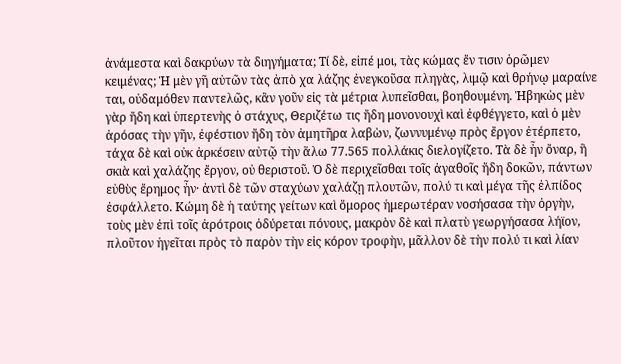ἀνάμεστα καὶ δακρύων τὰ διηγήματα; Τί δὲ, εἰπέ μοι, τὰς κώμας ἔν τισιν ὁρῶμεν κειμένας; Ἡ μὲν γῆ αὐτῶν τὰς ἀπὸ χα λάζης ἐνεγκοῦσα πληγὰς, λιμῷ καὶ θρήνῳ μαραίνε ται, οὐδαμόθεν παντελῶς, κἂν γοῦν εἰς τὰ μέτρια λυπεῖσθαι, βοηθουμένη. Ἡβηκὼς μὲν γὰρ ἤδη καὶ ὑπερτενὴς ὁ στάχυς, Θεριζέτω τις ἤδη μονονουχὶ καὶ ἐφθέγγετο, καὶ ὁ μὲν ἀρόσας τὴν γῆν, ἐφέστιον ἤδη τὸν ἀμητῆρα λαβὼν, ζωννυμένῳ πρὸς ἔργον ἐτέρπετο, τάχα δὲ καὶ οὐκ ἀρκέσειν αὐτῷ τὴν ἅλω 77.565 πολλάκις διελογίζετο. Τὰ δὲ ἦν ὄναρ, ἣ σκιὰ καὶ χαλάζης ἔργον, οὐ θεριστοῦ. Ὁ δὲ περιχεῖσθαι τοῖς ἀγαθοῖς ἤδη δοκῶν, πάντων εὐθὺς ἔρημος ἦν· ἀντὶ δὲ τῶν σταχύων χαλάζῃ πλουτῶν, πολύ τι καὶ μέγα τῆς ἐλπίδος ἐσφάλλετο. Κώμη δὲ ἡ ταύτης γείτων καὶ ὅμορος ἡμερωτέραν νοσήσασα τὴν ὀργὴν, τοὺς μὲν ἐπὶ τοῖς ἀρότροις ὀδύρεται πόνους, μακρὸν δὲ καὶ πλατὺ γεωργήσασα λήϊον, πλοῦτον ἡγεῖται πρὸς τὸ παρὸν τὴν εἰς κόρον τροφὴν, μᾶλλον δὲ τὴν πολύ τι καὶ λίαν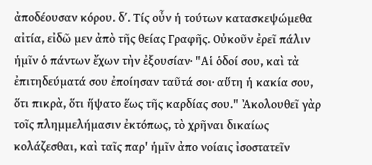ἀποδέουσαν κόρου. δʹ. Τίς οὖν ἡ τούτων κατασκεψώμεθα αἰτία, εἰδῶ μεν ἀπὸ τῆς θείας Γραφῆς. Οὐκοῦν ἐρεῖ πάλιν ἡμῖν ὁ πάντων ἔχων τὴν ἐξουσίαν· "Αἱ ὁδοί σου, καὶ τὰ ἐπιτηδεύματά σου ἐποίησαν ταῦτά σοι· αὕτη ἡ κακία σου, ὅτι πικρὰ, ὅτι ἥψατο ἕως τῆς καρδίας σου." Ἀκολουθεῖ γὰρ τοῖς πλημμελήμασιν ἐκτόπως, τὸ χρῆναι δικαίως κολάζεσθαι, καὶ ταῖς παρ' ἡμῖν ἀπο νοίαις ἰσοστατεῖν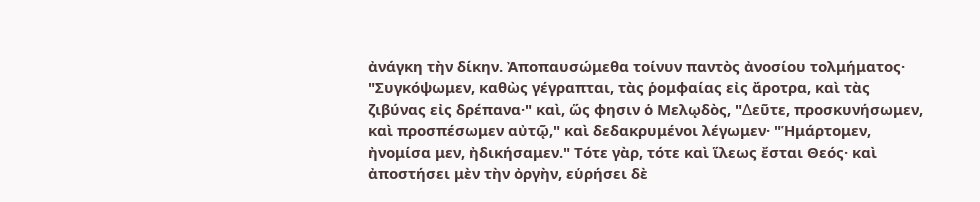ἀνάγκη τὴν δίκην. Ἀποπαυσώμεθα τοίνυν παντὸς ἀνοσίου τολμήματος· "Συγκόψωμεν, καθὼς γέγραπται, τὰς ῥομφαίας εἰς ἄροτρα, καὶ τὰς ζιβύνας εἰς δρέπανα·" καὶ, ὥς φησιν ὁ Μελῳδὸς, "∆εῦτε, προσκυνήσωμεν, καὶ προσπέσωμεν αὐτῷ," καὶ δεδακρυμένοι λέγωμεν· "Ἡμάρτομεν, ἠνομίσα μεν, ἠδικήσαμεν." Τότε γὰρ, τότε καὶ ἵλεως ἔσται Θεός· καὶ ἀποστήσει μὲν τὴν ὀργὴν, εὑρήσει δὲ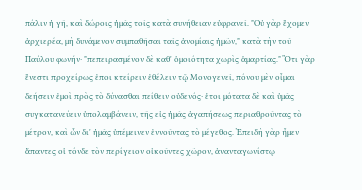πάλιν ἡ γῆ, καὶ δώροις ἡμᾶς τοῖς κατὰ συνήθειαν εὐφρανεῖ. "Οὐ γὰρ ἔχομεν ἀρχιερέα, μὴ δυνάμενον συμπαθῆσαι ταῖς ἀνομίαις ἡμῶν," κατὰ τὴν τοῦ Παύλου φωνήν· "πεπειρασμένον δὲ καθ' ὁμοιότητα χωρὶς ἁμαρτίας." Ὅτι γὰρ ἔνεστι προχείρως ἐποι κτείρειν ἐθέλειν τῷ Μονογενεῖ, πόνου μὲν οἶμαι δεήσειν ἐμοὶ πρὸς τὸ δύνασθαι πείθειν οὐδενός· ἑτοι μότατα δὲ καὶ ὑμᾶς συγκατανεύειν ὑπολαμβάνειν, τῆς εἰς ἡμᾶς ἀγαπήσεως περιαθροῦντας τὸ μέτρον, καὶ ὧν δι' ἡμᾶς ὑπέμεινεν ἐννοῦντας τὸ μέγεθος. Ἐπειδὴ γὰρ ἦμεν ἅπαντες οἱ τόνδε τὸν περίγειον οἰκοῦντες χῶρον, ἀνανταγωνίστῳ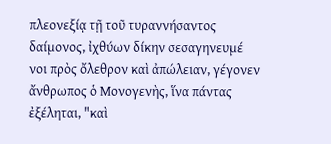πλεονεξίᾳ τῇ τοῦ τυραννήσαντος δαίμονος, ἰχθύων δίκην σεσαγηνευμέ νοι πρὸς ὄλεθρον καὶ ἀπώλειαν, γέγονεν ἄνθρωπος ὁ Μονογενὴς, ἵνα πάντας ἐξέληται, "καὶ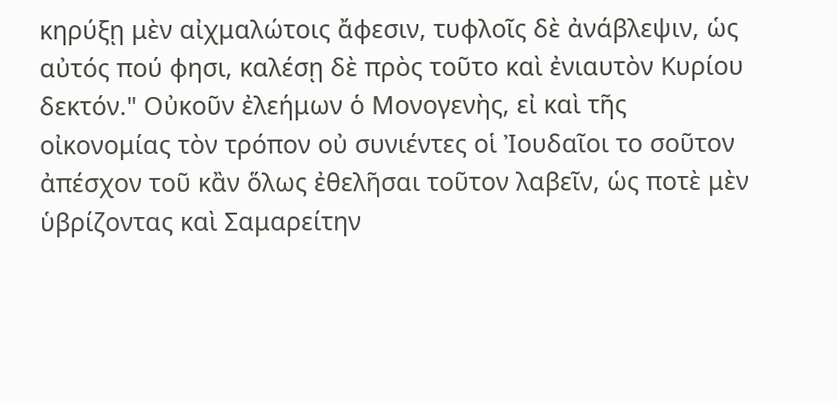κηρύξῃ μὲν αἰχμαλώτοις ἄφεσιν, τυφλοῖς δὲ ἀνάβλεψιν, ὡς αὐτός πού φησι, καλέσῃ δὲ πρὸς τοῦτο καὶ ἐνιαυτὸν Κυρίου δεκτόν." Οὐκοῦν ἐλεήμων ὁ Μονογενὴς, εἰ καὶ τῆς οἰκονομίας τὸν τρόπον οὐ συνιέντες οἱ Ἰουδαῖοι το σοῦτον ἀπέσχον τοῦ κἂν ὅλως ἐθελῆσαι τοῦτον λαβεῖν, ὡς ποτὲ μὲν ὑβρίζοντας καὶ Σαμαρείτην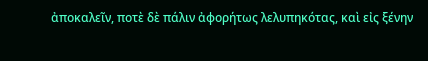ἀποκαλεῖν, ποτὲ δὲ πάλιν ἀφορήτως λελυπηκότας, καὶ εἰς ξένην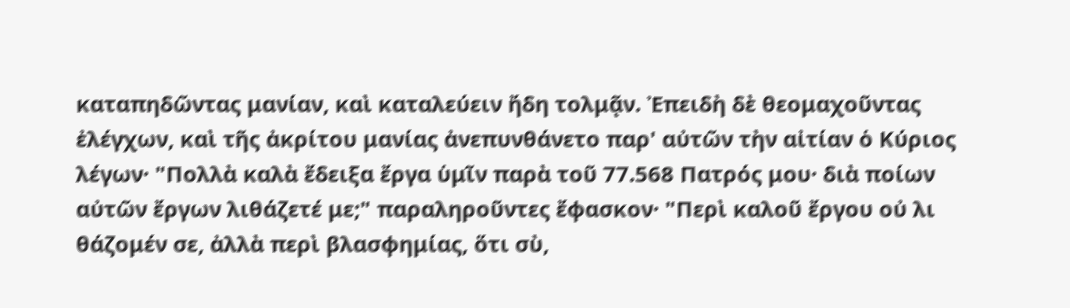καταπηδῶντας μανίαν, καὶ καταλεύειν ἤδη τολμᾷν. Ἐπειδὴ δὲ θεομαχοῦντας ἐλέγχων, καὶ τῆς ἀκρίτου μανίας ἀνεπυνθάνετο παρ' αὐτῶν τὴν αἰτίαν ὁ Κύριος λέγων· "Πολλὰ καλὰ ἔδειξα ἔργα ὑμῖν παρὰ τοῦ 77.568 Πατρός μου· διὰ ποίων αὐτῶν ἔργων λιθάζετέ με;" παραληροῦντες ἔφασκον· "Περὶ καλοῦ ἔργου οὐ λι θάζομέν σε, ἀλλὰ περὶ βλασφημίας, ὅτι σὺ,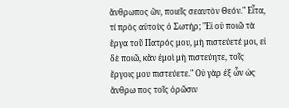ἄνθρωπος ὢν, ποιεῖς σεαυτὸν Θεόν." Εἶτα, τί πρὸς αὐτοὺς ὁ Σωτήρ; "Εἰ οὐ ποιῶ τὰ ἔργα τοῦ Πατρός μου, μὴ πιστεύετέ μοι, εἰ δὲ ποιῶ, κἂν ἐμοὶ μὴ πιστεύητε, τοῖς ἔργοις μου πιστεύετε." Οὐ γὰρ ἐξ ὧν ὡς ἄνθρω πος τοῖς ὁρῶσιν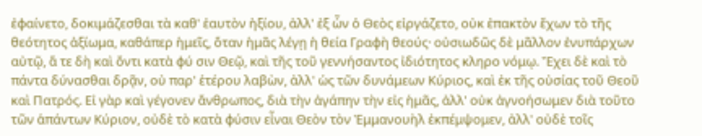ἐφαίνετο, δοκιμάζεσθαι τὰ καθ' ἑαυτὸν ἠξίου, ἀλλ' ἐξ ὧν ὁ Θεὸς εἰργάζετο, οὐκ ἐπακτὸν ἔχων τὸ τῆς θεότητος ἀξίωμα, καθάπερ ἡμεῖς, ὅταν ἡμᾶς λέγῃ ἡ θεία Γραφὴ θεούς· οὐσιωδῶς δὲ μᾶλλον ἐνυπάρχων αὐτῷ, ἅ τε δὴ καὶ ὄντι κατὰ φύ σιν Θεῷ, καὶ τῆς τοῦ γεννήσαντος ἰδιότητος κληρο νόμῳ. Ἔχει δὲ καὶ τὸ πάντα δύνασθαι δρᾷν, οὐ παρ' ἑτέρου λαβὼν, ἀλλ' ὡς τῶν δυνάμεων Κύριος, καὶ ἐκ τῆς οὐσίας τοῦ Θεοῦ καὶ Πατρός. Εἰ γὰρ καὶ γέγονεν ἄνθρωπος, διὰ τὴν ἀγάπην τὴν εἰς ἡμᾶς, ἀλλ' οὐκ ἀγνοήσωμεν διὰ τοῦτο τῶν ἁπάντων Κύριον, οὐδὲ τὸ κατὰ φύσιν εἶναι Θεὸν τὸν Ἐμμανουὴλ ἐκπέμψομεν, ἀλλ' οὐδὲ τοῖς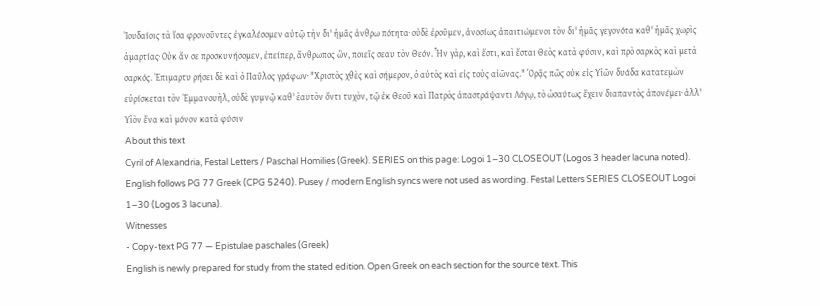Ἰουδαίοις τὰ ἴσα φρονοῦντες ἐγκαλέσομεν αὐτῷ τὴν δι' ἡμᾶς ἀνθρω πότητα· οὐδὲ ἐροῦμεν, ἀνοσίως ἀπαιτιώμενοι τὸν δι' ἡμᾶς γεγονότα καθ' ἡμᾶς χωρὶς ἁμαρτίας· Οὐκ ἄν σε προσκυνήσομεν, ἐπείπερ, ἄνθρωπος ὢν, ποιεῖς σεαυ τὸν Θεόν. Ἦν γὰρ, καὶ ἔστι, καὶ ἔσται Θεὸς κατὰ φύσιν, καὶ πρὸ σαρκὸς καὶ μετὰ σαρκός. Ἐπιμαρτυ ρήσει δὲ καὶ ὁ Παῦλος γράφων· "Χριστὸς χθὲς καὶ σήμερον, ὁ αὐτὸς καὶ εἰς τοὺς αἰῶνας." Ὁρᾷς πῶς οὐκ εἰς Υἱῶν δυάδα κατατεμὼν εὑρίσκεται τὸν Ἐμμανουὴλ, οὐδὲ γυμνῷ καθ' ἑαυτὸν ὄντι τυχὸν, τῷ ἐκ Θεοῦ καὶ Πατρὸς ἀπαστράψαντι Λόγῳ, τὸ ὡσαύτως ἔχειν διαπαντὸς ἀπονέμει· ἀλλ' Υἱὸν ἔνα καὶ μόνον κατὰ φύσιν
About this text
Cyril of Alexandria, Festal Letters / Paschal Homilies (Greek). SERIES on this page: Logoi 1–30 CLOSEOUT (Logos 3 header lacuna noted).
English follows PG 77 Greek (CPG 5240). Pusey / modern English syncs were not used as wording. Festal Letters SERIES CLOSEOUT Logoi 1–30 (Logos 3 lacuna).
Witnesses
- Copy-text PG 77 — Epistulae paschales (Greek)
English is newly prepared for study from the stated edition. Open Greek on each section for the source text. This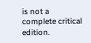is not a complete critical edition.